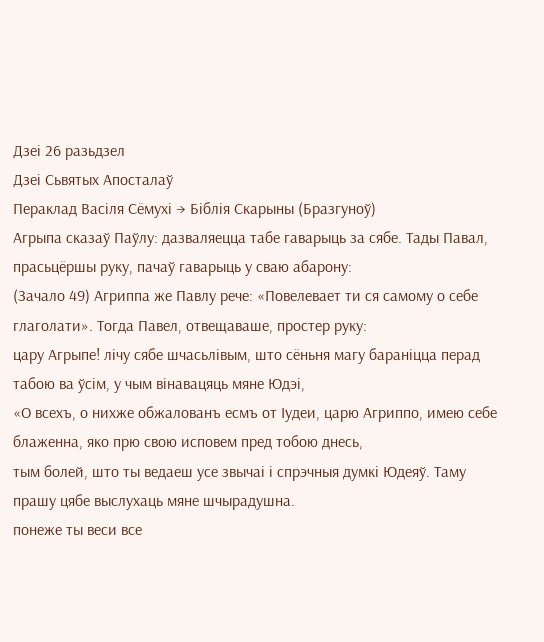Дзеі 26 разьдзел
Дзеі Сьвятых Апосталаў
Пераклад Васіля Сёмухі → Біблія Скарыны (Бразгуноў)
Агрыпа сказаў Паўлу: дазваляецца табе гаварыць за сябе. Тады Павал, прасьцёршы руку, пачаў гаварыць у сваю абарону:
(Зачало 49) Агриппа же Павлу рече: «Повелевает ти ся самому о себе глаголати». Тогда Павел, отвещаваше, простер руку:
цару Агрыпе! лічу сябе шчасьлівым, што сёньня магу бараніцца перад табою ва ўсім, у чым вінавацяць мяне Юдэі,
«О всехъ, о нихже обжалованъ есмъ от Іудеи, царю Агриппо, имею себе блаженна, яко прю свою исповем пред тобою днесь,
тым болей, што ты ведаеш усе звычаі і спрэчныя думкі Юдеяў. Таму прашу цябе выслухаць мяне шчырадушна.
понеже ты веси все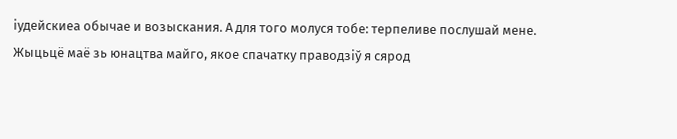іудейскиеa обычае и возыскания. А для того молуся тобе: терпеливе послушай мене.
Жыцьцё маё зь юнацтва майго, якое спачатку праводзіў я сярод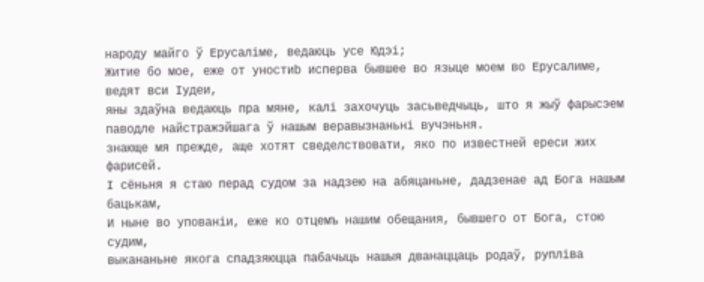народу майго ў Ерусаліме, ведаюць усе Юдэі;
Житие бо мое, еже от уностиb исперва бывшее во языце моем во Ерусалиме, ведят вси Іудеи,
яны здаўна ведаюць пра мяне, калі захочуць засьведчыць, што я жыў фарысэем паводле найстражэйшага ў нашым веравызнаньні вучэньня.
знающе мя прежде, аще хотят сведелствовати, яко по известней ереси жих фарисей.
І сёньня я стаю перад судом за надзею на абяцаньне, дадзенае ад Бога нашым бацькам,
И ныне во упованіи, еже ко отцемъ нашим обещания, бывшего от Бога, стою судим,
выкананьне якога спадзяюцца пабачыць нашыя дванаццаць родаў, рупліва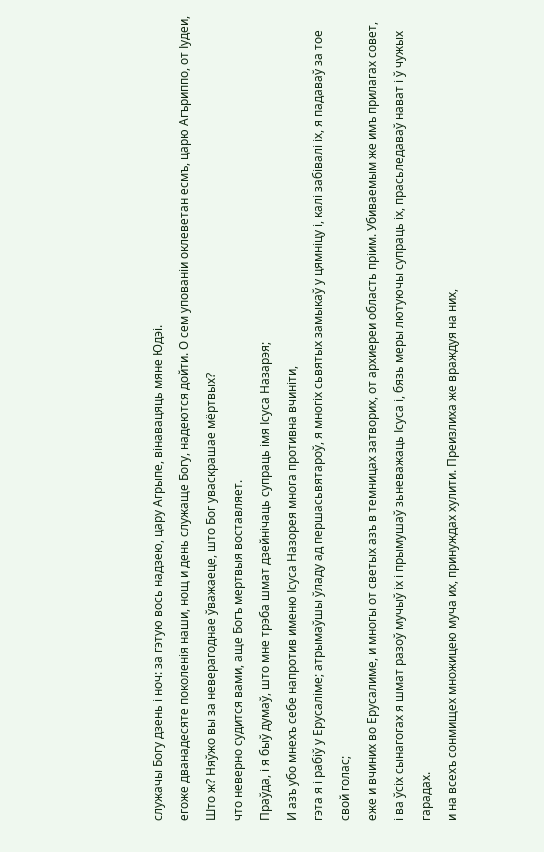служачы Богу дзень і ноч: за гэтую вось надзею, цару Агрыпе, вінавацяць мяне Юдэі.
егоже дванадесяте поколенія наши, нощ и день служаще Богу, надеются дойти. О сем упованіи оклеветан есмъ, царю Агъриппо, от Іудеи,
Што ж? Няўжо вы за неверагоднае ўважаеце, што Бог уваскрашае мёртвых?
что неверно судится вами, аще Богъ мертвыя воставляет.
Праўда, і я быў думаў, што мне трэба шмат дзейнічаць супраць імя Ісуса Назарэя;
И азъ убо мнехъ себе напротив именю Ісуса Назорея многа противна вчиніти,
гэта я і рабіў у Ерусаліме; атрымаўшы ўладу ад першасьвятароў, я многіх сьвятых замыкаў у цямніцу і, калі забівалі іх, я падаваў за тое свой голас;
еже и вчиних во Ерусалиме, и многы от светых азъ в темницах затворих, от архиереи область пріим. Убиваемым же имъ прилагах совет,
і ва ўсіх сынагогах я шмат разоў мучыў іх і прымушаў зьневажаць Ісуса і, бязь меры лютуючы супраць іх, прасьледаваў нават і ў чужых гарадах.
и на всехъ сонмищех множицею муча их, принуждах хулити. Преизлиха же враждуя на них,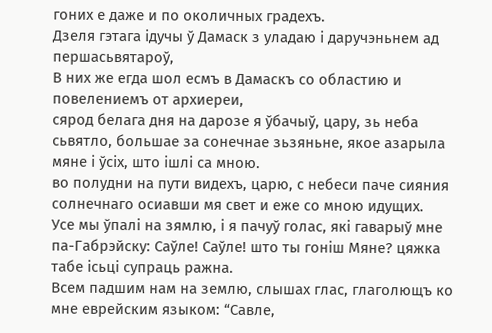гоних е даже и по околичных градехъ.
Дзеля гэтага ідучы ў Дамаск з уладаю і даручэньнем ад першасьвятароў,
В них же егда шол есмъ в Дамаскъ со областию и повелениемъ от архиереи,
сярод белага дня на дарозе я ўбачыў, цару, зь неба сьвятло, большае за сонечнае зьзяньне, якое азарыла мяне і ўсіх, што ішлі са мною.
во полудни на пути видехъ, царю, с небеси паче сияния солнечнаго осиавши мя свет и еже со мною идущих.
Усе мы ўпалі на зямлю, і я пачуў голас, які гаварыў мне па-Габрэйску: Саўле! Саўле! што ты гоніш Мяне? цяжка табе ісьці супраць ражна.
Всем падшим нам на землю, слышах глас, глаголющъ ко мне еврейским языком: “Савле,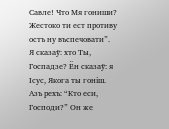Савле! Что Мя гониши? Жестоко ти ест противу остъ ну въспечовати”.
Я сказаў: хто Ты, Госпадзе? Ён сказаў: я Ісус, Якога ты гоніш.
Азъ рехъ: “Кто еси, Господи?” Он же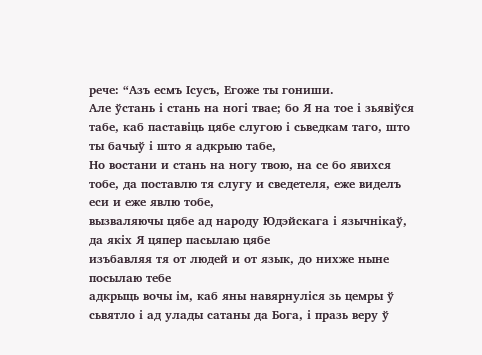рече: “Азъ есмъ Ісусъ, Егоже ты гониши.
Але ўстань і стань на ногі твае; бо Я на тое і зьявіўся табе, каб паставіць цябе слугою і сьведкам таго, што ты бачыў і што я адкрыю табе,
Но востани и стань на ногу твою, на се бо явихся тобе, да поставлю тя слугу и сведетеля, еже виделъ еси и еже явлю тобе,
вызваляючы цябе ад народу Юдэйскага і язычнікаў, да якіх Я цяпер пасылаю цябе
изъбавляя тя от людей и от язык, до нихже ныне посылаю тебе
адкрыць вочы ім, каб яны навярнуліся зь цемры ў сьвятло і ад улады сатаны да Бога, і празь веру ў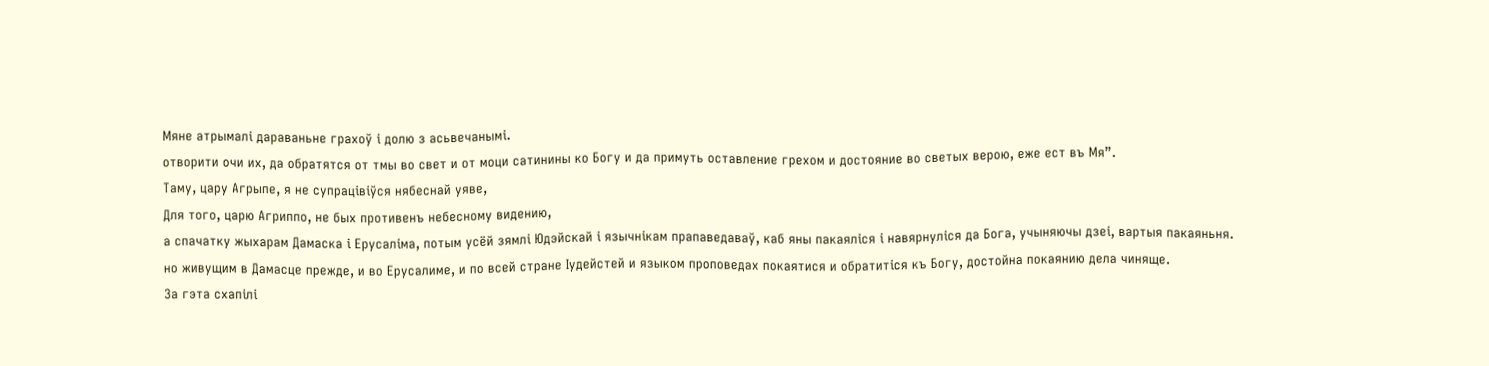Мяне атрымалі дараваньне грахоў і долю з асьвечанымі.
отворити очи их, да обратятся от тмы во свет и от моци сатинины ко Богу и да примуть оставление грехом и достояние во светых верою, еже ест въ Мя”.
Таму, цару Агрыпе, я не супрацівіўся нябеснай уяве,
Для того, царю Агриппо, не бых противенъ небесному видению,
а спачатку жыхарам Дамаска і Ерусаліма, потым усёй зямлі Юдэйскай і язычнікам прапаведаваў, каб яны пакаяліся і навярнуліся да Бога, учыняючы дзеі, вартыя пакаяньня.
но живущим в Дамасце прежде, и во Ерусалиме, и по всей стране Іудейстей и языком проповедах покаятися и обратитіся къ Богу, достойна покаянию дела чиняще.
За гэта схапілі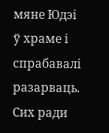мяне Юдэі ў храме і спрабавалі разарваць.
Сих ради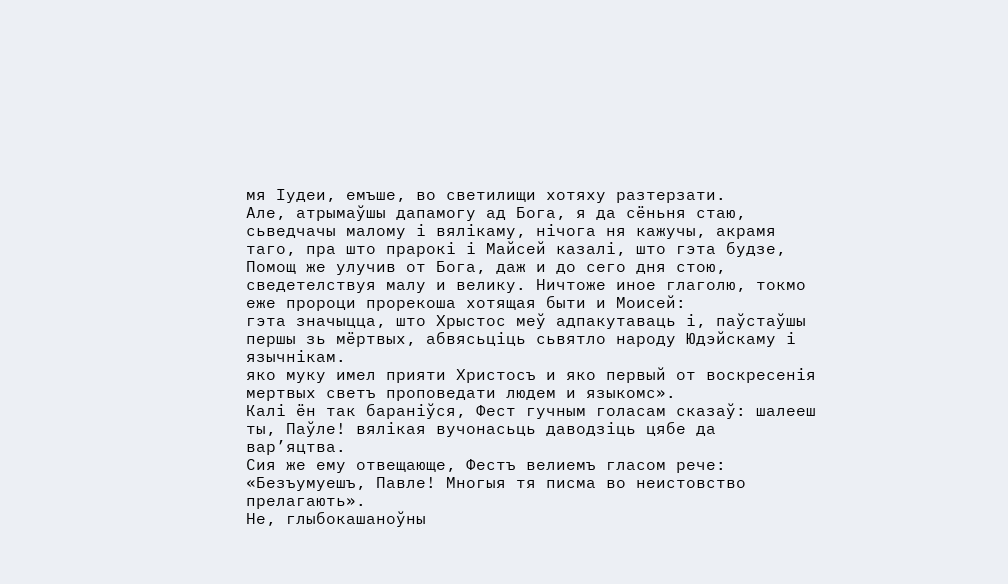мя Іудеи, емъше, во светилищи хотяху разтерзати.
Але, атрымаўшы дапамогу ад Бога, я да сёньня стаю, сьведчачы малому і вялікаму, нічога ня кажучы, акрамя таго, пра што прарокі і Майсей казалі, што гэта будзе,
Помощ же улучив от Бога, даж и до сего дня стою, сведетелствуя малу и велику. Ничтоже иное глаголю, токмо еже пророци прорекоша хотящая быти и Моисей:
гэта значыцца, што Хрыстос меў адпакутаваць і, паўстаўшы першы зь мёртвых, абвясьціць сьвятло народу Юдэйскаму і язычнікам.
яко муку имел прияти Христосъ и яко первый от воскресенія мертвых светъ проповедати людем и языкомc».
Калі ён так бараніўся, Фест гучным голасам сказаў: шалееш ты, Паўле! вялікая вучонасьць даводзіць цябе да вар’яцтва.
Сия же ему отвещающе, Фестъ велиемъ гласом рече: «Безъумуешъ, Павле! Многыя тя писма во неистовство прелагають».
Не, глыбокашаноўны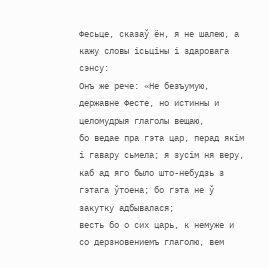Фесьце, сказаў ён, я не шалею, а кажу словы ісьціны і здаровага сэнсу:
Онъ же рече: «Не безъумую, державне Фесте, но истинны и целомудрыя глаголы вещаю,
бо ведае пра гэта цар, перад якім і гавару сьмела; я зусім ня веру, каб ад яго было што-небудзь з гэтага ўтоена; бо гэта не ў закутку адбывалася;
весть бо о сих царь, к немуже и со дерзновениемъ глаголю, вем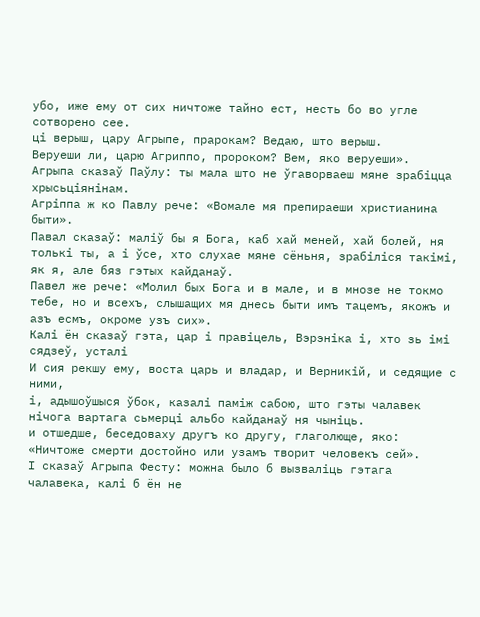убо, иже ему от сих ничтоже тайно ест, несть бо во угле сотворено сее.
ці верыш, цару Агрыпе, прарокам? Ведаю, што верыш.
Веруеши ли, царю Агриппо, пророком? Вем, яко веруеши».
Агрыпа сказаў Паўлу: ты мала што не ўгаворваеш мяне зрабіцца хрысьціянінам.
Агріппа ж ко Павлу рече: «Вомале мя препираеши христианина быти».
Павал сказаў: маліў бы я Бога, каб хай меней, хай болей, ня толькі ты, а і ўсе, хто слухае мяне сёньня, зрабіліся такімі, як я, але бяз гэтых кайданаў.
Павел же рече: «Молил бых Бога и в мале, и в мнозе не токмо тебе, но и всехъ, слышащих мя днесь быти имъ тацемъ, якожъ и азъ есмъ, окроме узъ сих».
Калі ён сказаў гэта, цар і правіцель, Вэрэніка і, хто зь імі сядзеў, усталі
И сия рекшу ему, воста царь и владар, и Верникій, и седящие с ними,
і, адышоўшыся ўбок, казалі паміж сабою, што гэты чалавек нічога вартага сьмерці альбо кайданаў ня чыніць.
и отшедше, беседоваху другъ ко другу, глаголюще, яко: «Ничтоже смерти достойно или узамъ творит человекъ сей».
І сказаў Агрыпа Фесту: можна было б вызваліць гэтага чалавека, калі б ён не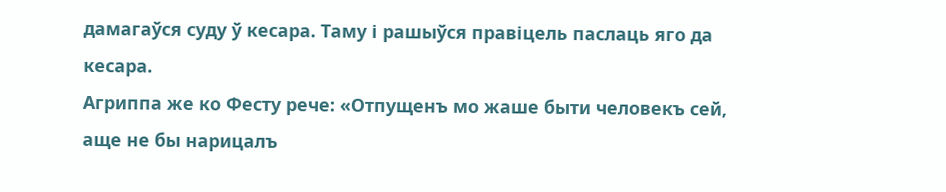дамагаўся суду ў кесара. Таму і рашыўся правіцель паслаць яго да кесара.
Агриппа же ко Фесту рече: «Отпущенъ мо жаше быти человекъ сей, аще не бы нарицалъ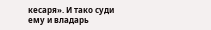кесаря». И тако суди ему и владарь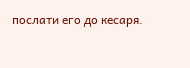послати его до кесаря.